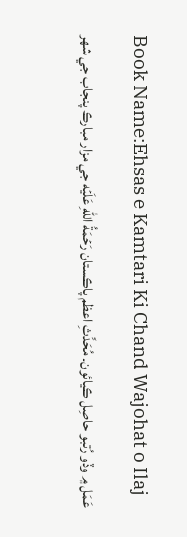Book Name:Ehsas e Kamtari Ki Chand Wajohat o Ilaj

عَمَل ۾ وڏو رُتبو حاصِل ڪيائون۔ مُحَدِّثِ اعظم پاڪستان رَحۡمَةُ اللهِ عَلَيۡه جي مزار مبارڪ پنجاب جي شهر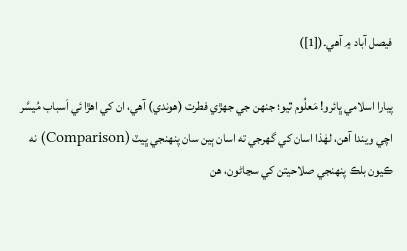فيصل آباد ۾ آهي۔([1])

پيارا اسلامي ڀائرو! مَعلُوم ٿيو؛ جنهن جي جهڙي فطرت (هوندي) آهي، ان کي اهڙا ئي اَسباب مُيسَّر اچي ويندا آهن، لهٰذا اسان کي گھرجي ته اسان ٻين سان پنهنجي ڀيٽ (Comparison) نه ڪيون بلڪ پنهنجي صلاحيتن کي سڃاڻون، هن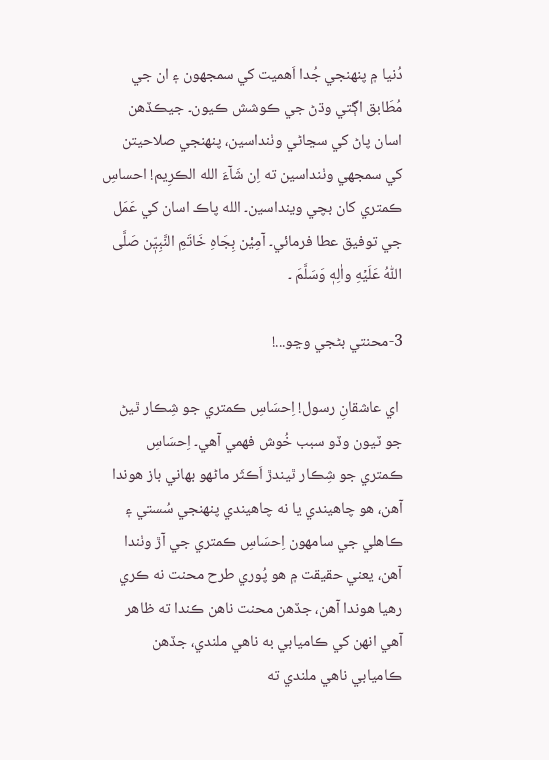دُنيا ۾ پنهنجي جُدا اَهميت کي سمجھون ۽ ان جي مُطَابق اڳتي وڌڻ جي ڪوشش ڪيون۔ جيڪڏهن اسان پاڻ کي سڃاڻي وٺنداسين، پنهنجي صلاحيتن کي سمجهي وٺنداسين ته اِن شَآءَ الله الڪرِيم! احساسِ ڪمتري کان بچي وينداسين۔ الله پاڪ اسان کي عَمَل جي توفيق عطا فرمائي۔ آمِیْن بِجَاہِ خَاتَمِ النَّبِیّٖن صَلَّى اللّٰهُ عَلَيۡهِ واٰلِهٖ وَسَلَّمَ ۔

3-محنتي بڻجي وڃو...!

 اي عاشقانِ رسول! اِحسَاسِ ڪمتري جو شِڪار ٿيڻ جو ٽيون وڏو سبب خُوش فهمي آهي۔ اِحسَاسِ ڪمتري جو شِڪار ٿيندڙ اَڪثَر ماڻهو بهاني باز هوندا آهن، هو چاهيندي يا نه چاهيندي پنهنجي سُستي ۽ ڪاهلي جي سامهون اِحسَاسِ ڪمتري جي آڙ وٺندا آهن، يعني حقيقت ۾ هو پُوري طرح محنت نه ڪري رهيا هوندا آهن، جڏهن محنت ناهن ڪندا ته ظاهر آهي انهن کي ڪاميابي به ناهي ملندي، جڏهن ڪاميابي ناهي ملندي ته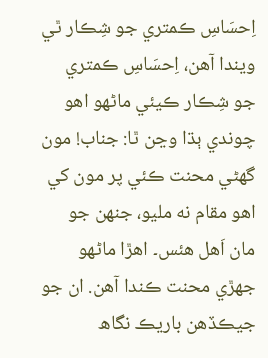اِحسَاسِ ڪمتري جو شِڪار ٿي ويندا آهن، اِحسَاسِ ڪمتري جو شِڪار ڪيئي ماڻهو اهو چوندي ٻڌا وڃن ٿا: جناب! مون گھڻي محنت ڪئي پر مون کي اهو مقام نه مليو، جنهن جو مان اَهل هئس۔ اهڙا ماڻهو جهڙي محنت ڪندا آهن. ان جو جيڪڏهن باريڪ نگاھ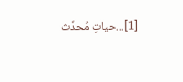[1]...حیاتِ مُحدِّث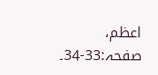اعظم، صفحہ:33-34۔